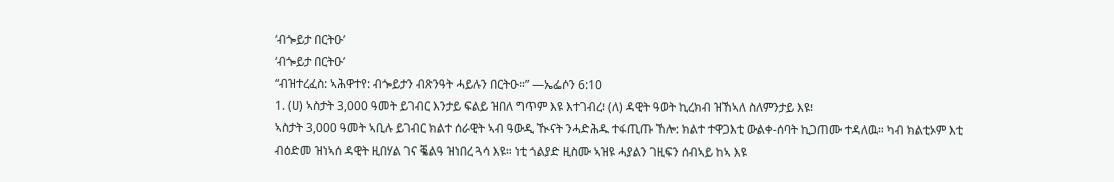‘ብጐይታ በርትዑ’
‘ብጐይታ በርትዑ’
“ብዝተረፈስ: ኣሕዋተየ: ብጐይታን ብጽንዓት ሓይሉን በርትዑ።” —ኤፌሶን 6:10
1. (ሀ) ኣስታት 3,000 ዓመት ይገብር እንታይ ፍልይ ዝበለ ግጥም እዩ እተገብረ፧ (ለ) ዳዊት ዓወት ኪረክብ ዝኸኣለ ስለምንታይ እዩ፧
ኣስታት 3,000 ዓመት ኣቢሉ ይገብር ክልተ ሰራዊት ኣብ ዓውዲ ዂናት ንሓድሕዱ ተፋጢጡ ኸሎ: ክልተ ተዋጋእቲ ውልቀ-ሰባት ኪጋጠሙ ተዳለዉ። ካብ ክልቲኦም እቲ ብዕድመ ዝነኣሰ ዳዊት ዚበሃል ገና ቘልዓ ዝነበረ ጓሳ እዩ። ነቲ ጎልያድ ዚስሙ ኣዝዩ ሓያልን ገዚፍን ሰብኣይ ከኣ እዩ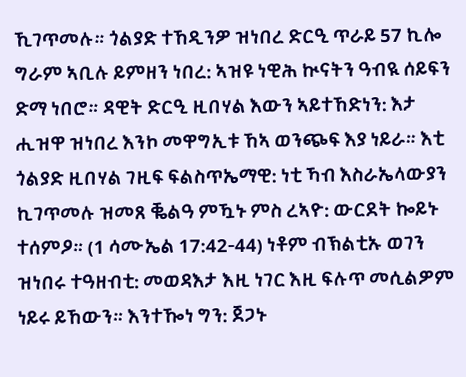ኺገጥመሉ። ጎልያድ ተኸዲንዎ ዝነበረ ድርዒ ጥራይ 57 ኪሎ ግራም ኣቢሉ ይምዘን ነበረ: ኣዝዩ ነዊሕ ኲናትን ዓብዪ ሰይፍን ድማ ነበሮ። ዳዊት ድርዒ ዚበሃል እውን ኣይተኸድነን: እታ ሒዝዋ ዝነበረ እንኮ መዋግኢቱ ኸኣ ወንጭፍ እያ ነይራ። እቲ ጎልያድ ዚበሃል ገዚፍ ፍልስጥኤማዊ: ነቲ ኻብ እስራኤላውያን ኪገጥመሉ ዝመጸ ቘልዓ ምዃኑ ምስ ረኣዮ: ውርደት ኰይኑ ተሰምዖ። (1 ሳሙኤል 17:42-44) ነቶም ብኽልቲኡ ወገን ዝነበሩ ተዓዘብቲ: መወዳእታ እዚ ነገር እዚ ፍሉጥ መሲልዎም ነይሩ ይኸውን። እንተዀነ ግን: ጀጋኑ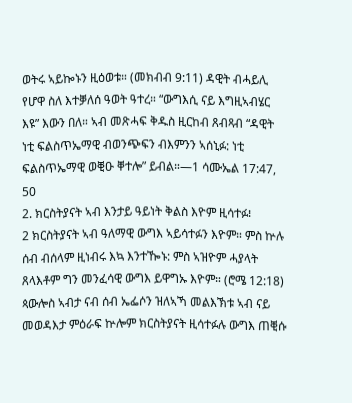ወትሩ ኣይኰኑን ዚዕወቱ። (መክብብ 9:11) ዳዊት ብሓይሊ የሆዋ ስለ እተቓለሰ ዓወት ዓተረ። “ውግእሲ ናይ እግዚኣብሄር እዩ” እውን በለ። ኣብ መጽሓፍ ቅዱስ ዚርከብ ጸብጻብ “ዳዊት ነቲ ፍልስጥኤማዊ ብወንጭፍን ብእምንን ኣሰኒፉ: ነቲ ፍልስጥኤማዊ ወቒዑ ቐተሎ” ይብል።—1 ሳሙኤል 17:47, 50
2. ክርስትያናት ኣብ እንታይ ዓይነት ቅልስ እዮም ዚሳተፉ፧
2 ክርስትያናት ኣብ ዓለማዊ ውግእ ኣይሳተፉን እዮም። ምስ ኵሉ ሰብ ብሰላም ዚነብሩ እኳ እንተዀኑ: ምስ ኣዝዮም ሓያላት ጸላእቶም ግን መንፈሳዊ ውግእ ይዋግኡ እዮም። (ሮሜ 12:18) ጳውሎስ ኣብታ ናብ ሰብ ኤፌሶን ዝለኣኻ መልእኽቱ ኣብ ናይ መወዳእታ ምዕራፍ ኵሎም ክርስትያናት ዚሳተፉሉ ውግእ ጠቒሱ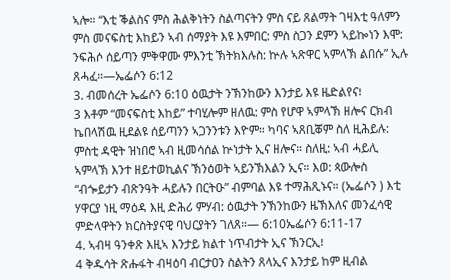ኣሎ። “እቲ ቕልስና ምስ ሕልቅነትን ስልጣናትን ምስ ናይ ጸልማት ገዛእቲ ዓለምን ምስ መናፍስቲ እከይን ኣብ ሰማያት እዩ እምበር: ምስ ስጋን ደምን ኣይኰነን እሞ: ንፍሕሶ ሰይጣን ምቅዋሙ ምእንቲ ኽትክእሉስ: ኵሉ ኣጽዋር ኣምላኽ ልበሱ” ኢሉ ጸሓፈ።—ኤፌሶን 6:12
3. ብመሰረት ኤፌሶን 6:10 ዕዉታት ንኽንከውን እንታይ እዩ ዜድልየና፧
3 እቶም “መናፍስቲ እከይ” ተባሂሎም ዘለዉ: ምስ የሆዋ ኣምላኽ ዘሎና ርክብ ኬበላሽዉ ዚደልዩ ሰይጣንን ኣጋንንቱን እዮም። ካባና ኣጸቢቖም ስለ ዚሕይሉ: ምስቲ ዳዊት ዝነበሮ ኣብ ዚመሳሰል ኵነታት ኢና ዘሎና። ስለዚ: ኣብ ሓይሊ ኣምላኽ እንተ ዘይተወኪልና ኽንዕወት ኣይንኽእልን ኢና። እወ: ጳውሎስ “ብጐይታን ብጽንዓት ሓይሉን በርትዑ” ብምባል እዩ ተማሕጺኑና። (ኤፌሶን ) እቲ ሃዋርያ ነዚ ማዕዳ እዚ ድሕሪ ምሃብ: ዕዉታት ንኽንከውን ዜኽእለና መንፈሳዊ ምድላዋትን ክርስትያናዊ ባህርያትን ገለጸ።— 6:10ኤፌሶን 6:11-17
4. ኣብዛ ዓንቀጽ እዚኣ እንታይ ክልተ ነጥብታት ኢና ኽንርኢ፧
4 ቅዱሳት ጽሑፋት ብዛዕባ ብርታዐን ስልትን ጸላኢና እንታይ ከም ዚብል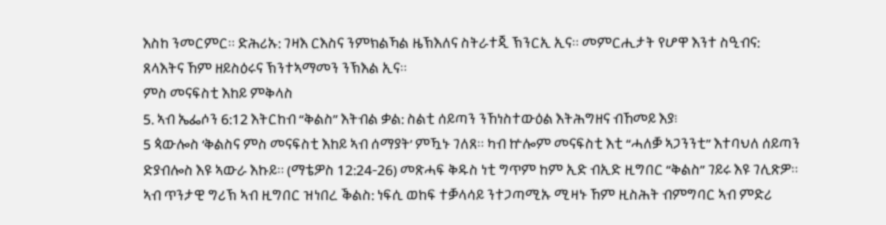እስከ ንመርምር። ድሕሪኡ: ገዛእ ርእስና ንምክልኻል ዜኽእለና ስትራተጂ ኽንርኢ ኢና። መምርሒታት የሆዋ እንተ ስዒብና: ጸላእትና ኸም ዘይስዕሩና ኽንተኣማመን ንኽእል ኢና።
ምስ መናፍስቲ እከይ ምቅላስ
5. ኣብ ኤፌሶን 6:12 እትርከብ “ቅልስ” እትብል ቃል: ስልቲ ሰይጣን ንኸነስተውዕል እትሕግዘና ብኸመይ እያ፧
5 ጳውሎስ ‘ቅልስና ምስ መናፍስቲ እከይ ኣብ ሰማያት’ ምዃኑ ገለጸ። ካብ ኵሎም መናፍስቲ እቲ “ሓለቓ ኣጋንንቲ” እተባህለ ሰይጣን ድያብሎስ እዩ ኣውራ እኩይ። (ማቴዎስ 12:24-26) መጽሓፍ ቅዱስ ነቲ ግጥም ከም ኢድ ብኢድ ዚግበር “ቅልስ” ገይሩ እዩ ገሊጽዎ። ኣብ ጥንታዊ ግሪኽ ኣብ ዚግበር ዝነበረ ቕልስ: ነፍሲ ወከፍ ተቓላሳይ ንተጋጣሚኡ ሚዛኑ ኸም ዚስሕት ብምግባር ኣብ ምድሪ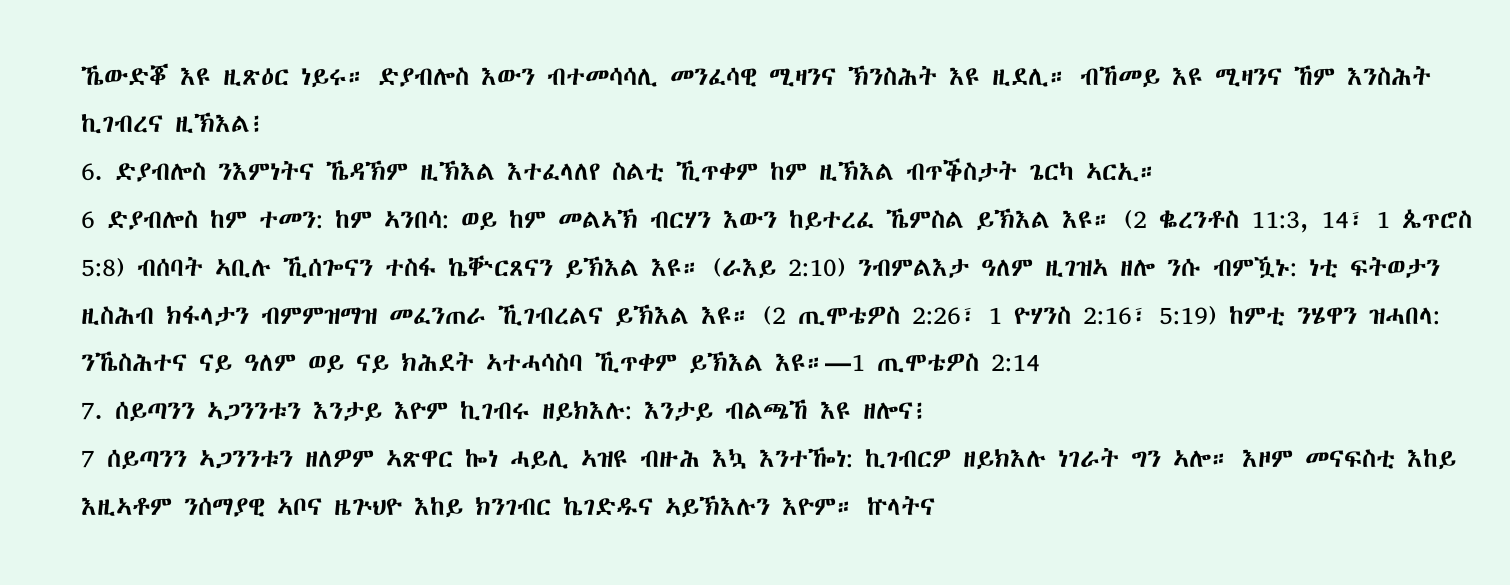ኼውድቖ እዩ ዚጽዕር ነይሩ። ድያብሎስ እውን ብተመሳሳሊ መንፈሳዊ ሚዛንና ኽንስሕት እዩ ዚደሊ። ብኸመይ እዩ ሚዛንና ኸም እንስሕት ኪገብረና ዚኽእል፧
6. ድያብሎስ ንእምነትና ኼዳኽም ዚኽእል እተፈላለየ ስልቲ ኺጥቀም ከም ዚኽእል ብጥቕስታት ጌርካ ኣርኢ።
6 ድያብሎስ ከም ተመን: ከም ኣንበሳ: ወይ ከም መልኣኽ ብርሃን እውን ከይተረፈ ኼምስል ይኽእል እዩ። (2 ቈረንቶስ 11:3, 14፣ 1 ጴጥሮስ 5:8) ብሰባት ኣቢሉ ኺሰጐናን ተስፋ ኬቝርጸናን ይኽእል እዩ። (ራእይ 2:10) ንብምልእታ ዓለም ዚገዝኣ ዘሎ ንሱ ብምዃኑ: ነቲ ፍትወታን ዚስሕብ ክፋላታን ብምምዝማዝ መፈንጠራ ኺገብረልና ይኽእል እዩ። (2 ጢሞቴዎስ 2:26፣ 1 ዮሃንስ 2:16፣ 5:19) ከምቲ ንሄዋን ዝሓበላ: ንኼስሕተና ናይ ዓለም ወይ ናይ ክሕደት ኣተሓሳስባ ኺጥቀም ይኽእል እዩ።—1 ጢሞቴዎስ 2:14
7. ሰይጣንን ኣጋንንቱን እንታይ እዮም ኪገብሩ ዘይክእሉ: እንታይ ብልጫኸ እዩ ዘሎና፧
7 ሰይጣንን ኣጋንንቱን ዘለዎም ኣጽዋር ኰነ ሓይሊ ኣዝዩ ብዙሕ እኳ እንተዀነ: ኪገብርዎ ዘይክእሉ ነገራት ግን ኣሎ። እዞም መናፍስቲ እከይ እዚኣቶም ንሰማያዊ ኣቦና ዜጕህዮ እከይ ክንገብር ኬገድዱና ኣይኽእሉን እዮም። ኵላትና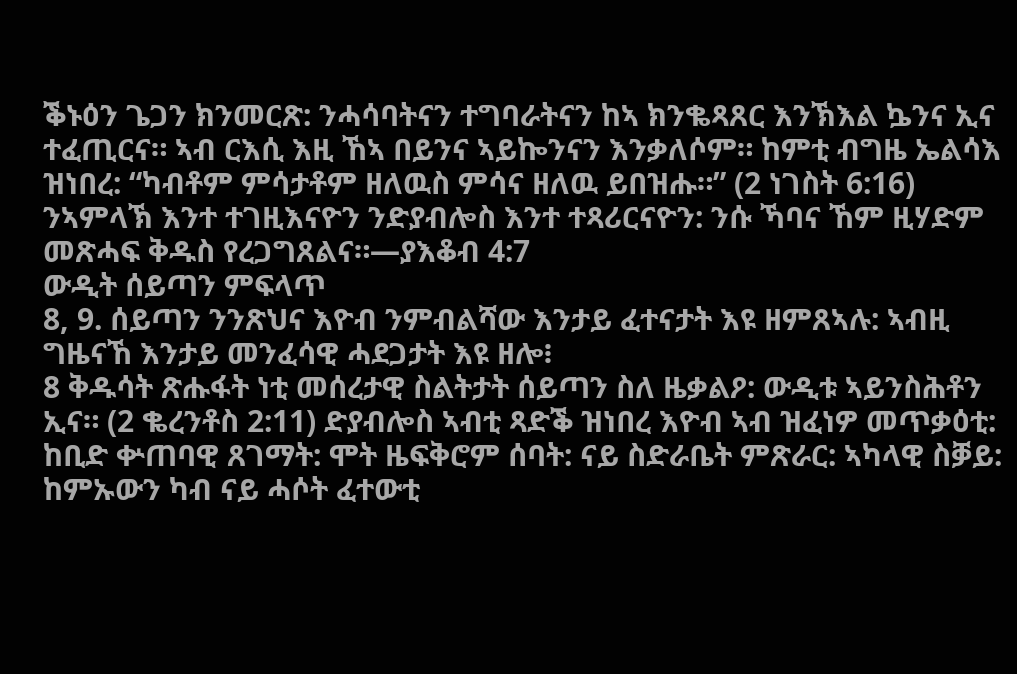ቕኑዕን ጌጋን ክንመርጽ: ንሓሳባትናን ተግባራትናን ከኣ ክንቈጻጸር እንኽእል ኴንና ኢና ተፈጢርና። ኣብ ርእሲ እዚ ኸኣ በይንና ኣይኰንናን እንቃለሶም። ከምቲ ብግዜ ኤልሳእ ዝነበረ: “ካብቶም ምሳታቶም ዘለዉስ ምሳና ዘለዉ ይበዝሑ።” (2 ነገስት 6:16) ንኣምላኽ እንተ ተገዚእናዮን ንድያብሎስ እንተ ተጻሪርናዮን: ንሱ ኻባና ኸም ዚሃድም መጽሓፍ ቅዱስ የረጋግጸልና።—ያእቆብ 4:7
ውዲት ሰይጣን ምፍላጥ
8, 9. ሰይጣን ንንጽህና እዮብ ንምብልሻው እንታይ ፈተናታት እዩ ዘምጸኣሉ: ኣብዚ ግዜናኸ እንታይ መንፈሳዊ ሓደጋታት እዩ ዘሎ፧
8 ቅዱሳት ጽሑፋት ነቲ መሰረታዊ ስልትታት ሰይጣን ስለ ዜቃልዖ: ውዲቱ ኣይንስሕቶን ኢና። (2 ቈረንቶስ 2:11) ድያብሎስ ኣብቲ ጻድቕ ዝነበረ እዮብ ኣብ ዝፈነዎ መጥቃዕቲ: ከቢድ ቍጠባዊ ጸገማት: ሞት ዜፍቅሮም ሰባት: ናይ ስድራቤት ምጽራር: ኣካላዊ ስቓይ: ከምኡውን ካብ ናይ ሓሶት ፈተውቲ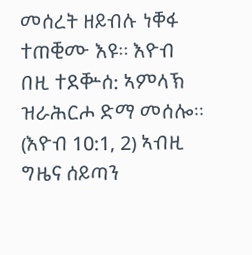መሰረት ዘይብሉ ነቐፋ ተጠቒሙ እዩ። እዮብ በዚ ተደቝሰ: ኣምላኽ ዝራሕርሖ ድማ መሰሎ። (እዮብ 10:1, 2) ኣብዚ ግዜና ሰይጣን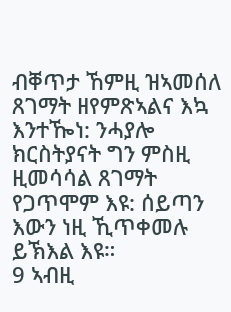ብቐጥታ ኸምዚ ዝኣመሰለ ጸገማት ዘየምጽኣልና እኳ እንተዀነ: ንሓያሎ ክርስትያናት ግን ምስዚ ዚመሳሳል ጸገማት የጋጥሞም እዩ: ሰይጣን እውን ነዚ ኺጥቀመሉ ይኽእል እዩ።
9 ኣብዚ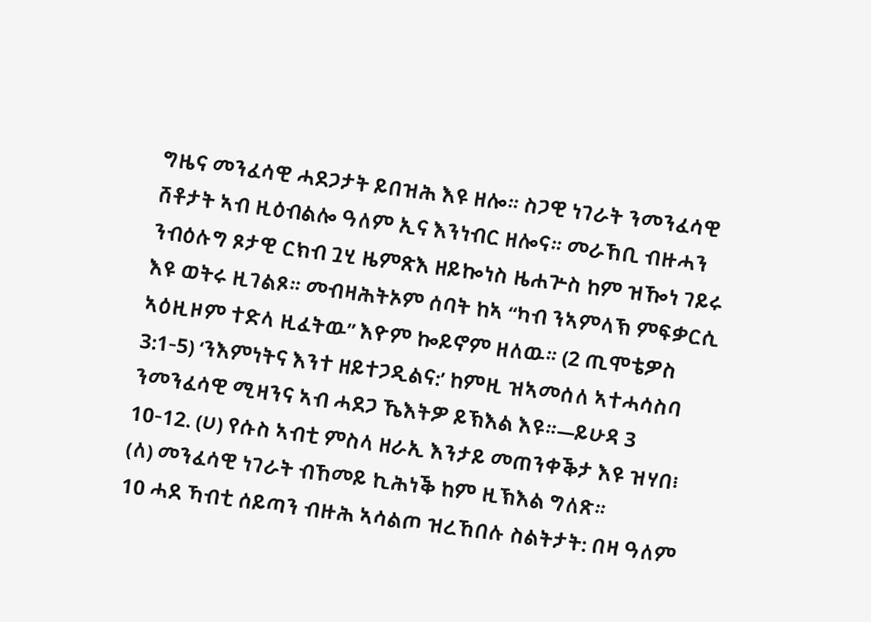ግዜና መንፈሳዊ ሓደጋታት ይበዝሕ እዩ ዘሎ። ስጋዊ ነገራት ንመንፈሳዊ ሸቶታት ኣብ ዚዕብልሎ ዓለም ኢና እንነብር ዘሎና። መራኸቢ ብዙሓን ንብዕሉግ ጾታዊ ርክብ ጓሂ ዜምጽእ ዘይኰነስ ዜሐጕስ ከም ዝዀነ ገይሩ እዩ ወትሩ ዚገልጾ። መብዛሕትኦም ሰባት ከኣ “ካብ ንኣምላኽ ምፍቃርሲ ኣዕዚዞም ተድላ ዚፈትዉ” እዮም ኰይኖም ዘለዉ። (2 ጢሞቴዎስ 3:1-5) ‘ንእምነትና እንተ ዘይተጋዲልና:’ ከምዚ ዝኣመሰለ ኣተሓሳስባ ንመንፈሳዊ ሚዛንና ኣብ ሓደጋ ኼእትዎ ይኽእል እዩ።—ይሁዳ 3
10-12. (ሀ) የሱስ ኣብቲ ምስላ ዘራኢ እንታይ መጠንቀቕታ እዩ ዝሃበ፧ (ለ) መንፈሳዊ ነገራት ብኸመይ ኪሕነቕ ከም ዚኽእል ግለጽ።
10 ሓደ ኻብቲ ሰይጣን ብዙሕ ኣሳልጦ ዝረኸበሉ ስልትታት: በዛ ዓለም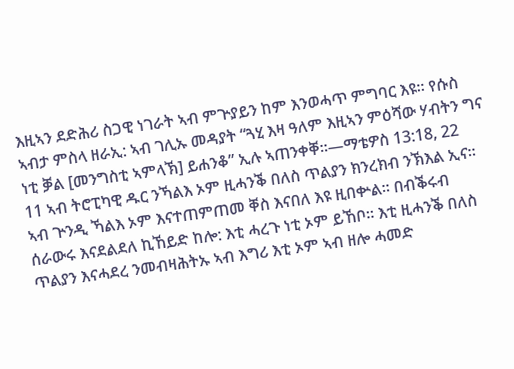እዚኣን ደድሕሪ ስጋዊ ነገራት ኣብ ምጕያይን ከም እንወሓጥ ምግባር እዩ። የሱስ ኣብታ ምስላ ዘራኢ: ኣብ ገሊኡ መዳያት “ጓሂ እዛ ዓለም እዚኣን ምዕሻው ሃብትን ግና ነቲ ቓል [መንግስቲ ኣምላኽ] ይሐንቆ” ኢሉ ኣጠንቀቐ።—ማቴዎስ 13:18, 22
11 ኣብ ትሮፒካዊ ዱር ንኻልእ ኦም ዚሓንቕ በለስ ጥልያን ክንረክብ ንኽእል ኢና። ኣብ ጕንዲ ኻልእ ኦም እናተጠምጠመ ቐስ እናበለ እዩ ዚበቍል። በብቕሩብ ሰራውሩ እናደልደለ ኪኸይድ ከሎ: እቲ ሓረጉ ነቲ ኦም ይኸቦ። እቲ ዚሓንቕ በለስ ጥልያን እናሓደረ ንመብዛሕትኡ ኣብ እግሪ እቲ ኦም ኣብ ዘሎ ሓመድ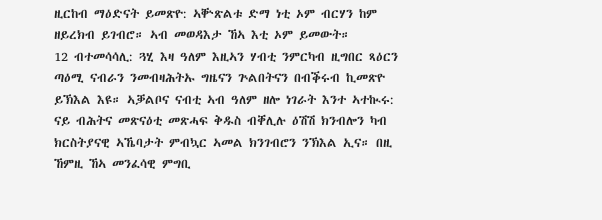ዚርከብ ማዕድናት ይመጽዮ: ኣቝጽልቱ ድማ ነቲ ኦም ብርሃን ከም ዘይረክብ ይገብሮ። ኣብ መወዳእታ ኸኣ እቲ ኦም ይመውት።
12 ብተመሳሳሊ: ጓሂ እዛ ዓለም እዚኣን ሃብቲ ንምርካብ ዚግበር ጻዕርን ጣዕሚ ናብራን ንመብዛሕትኡ ግዜናን ጕልበትናን በብቕሩብ ኪመጽዮ ይኽእል እዩ። ኣቓልቦና ናብቲ ኣብ ዓለም ዘሎ ነገራት እንተ ኣተኲሩ: ናይ ብሕትና መጽናዕቲ መጽሓፍ ቅዱስ ብቐሊሉ ዕሽሽ ክንብሎን ካብ ክርስትያናዊ ኣኼባታት ምብኳር ኣመል ክንገብሮን ንኽእል ኢና። በዚ ኸምዚ ኸኣ መንፈሳዊ ምግቢ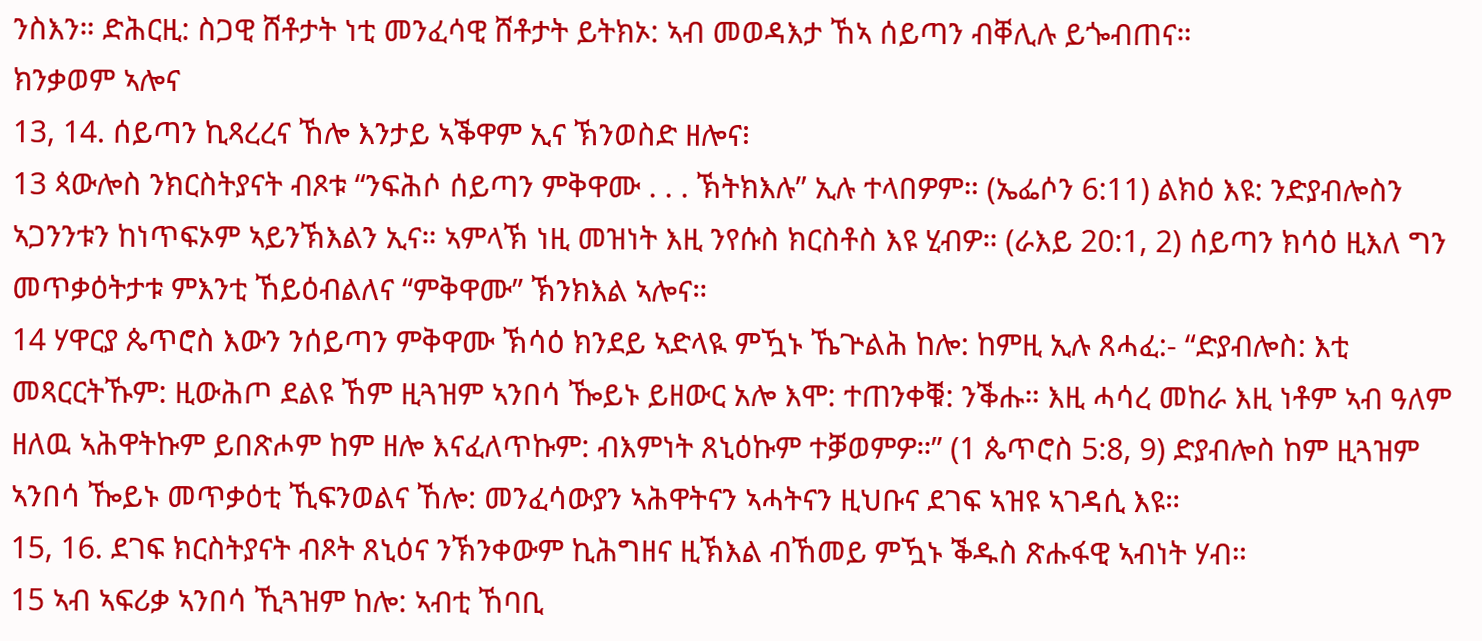ንስእን። ድሕርዚ: ስጋዊ ሸቶታት ነቲ መንፈሳዊ ሸቶታት ይትክኦ: ኣብ መወዳእታ ኸኣ ሰይጣን ብቐሊሉ ይጐብጠና።
ክንቃወም ኣሎና
13, 14. ሰይጣን ኪጻረረና ኸሎ እንታይ ኣቕዋም ኢና ኽንወስድ ዘሎና፧
13 ጳውሎስ ንክርስትያናት ብጾቱ “ንፍሕሶ ሰይጣን ምቅዋሙ . . . ኽትክእሉ” ኢሉ ተላበዎም። (ኤፌሶን 6:11) ልክዕ እዩ: ንድያብሎስን ኣጋንንቱን ከነጥፍኦም ኣይንኽእልን ኢና። ኣምላኽ ነዚ መዝነት እዚ ንየሱስ ክርስቶስ እዩ ሂብዎ። (ራእይ 20:1, 2) ሰይጣን ክሳዕ ዚእለ ግን መጥቃዕትታቱ ምእንቲ ኸይዕብልለና “ምቅዋሙ” ኽንክእል ኣሎና።
14 ሃዋርያ ጴጥሮስ እውን ንሰይጣን ምቅዋሙ ኽሳዕ ክንደይ ኣድላዪ ምዃኑ ኼጕልሕ ከሎ: ከምዚ ኢሉ ጸሓፈ:- “ድያብሎስ: እቲ መጻርርትኹም: ዚውሕጦ ደልዩ ኸም ዚጓዝም ኣንበሳ ዀይኑ ይዘውር አሎ እሞ: ተጠንቀቑ: ንቕሑ። እዚ ሓሳረ መከራ እዚ ነቶም ኣብ ዓለም ዘለዉ ኣሕዋትኩም ይበጽሖም ከም ዘሎ እናፈለጥኩም: ብእምነት ጸኒዕኩም ተቓወምዎ።” (1 ጴጥሮስ 5:8, 9) ድያብሎስ ከም ዚጓዝም ኣንበሳ ዀይኑ መጥቃዕቲ ኺፍንወልና ኸሎ: መንፈሳውያን ኣሕዋትናን ኣሓትናን ዚህቡና ደገፍ ኣዝዩ ኣገዳሲ እዩ።
15, 16. ደገፍ ክርስትያናት ብጾት ጸኒዕና ንኽንቀውም ኪሕግዘና ዚኽእል ብኸመይ ምዃኑ ቕዱስ ጽሑፋዊ ኣብነት ሃብ።
15 ኣብ ኣፍሪቃ ኣንበሳ ኺጓዝም ከሎ: ኣብቲ ኸባቢ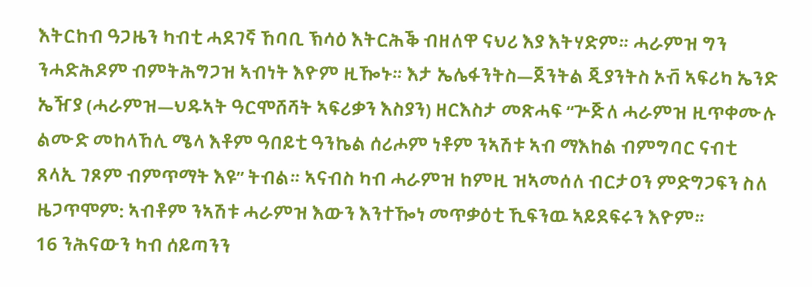እትርከብ ዓጋዜን ካብቲ ሓደገኛ ኸባቢ ኽሳዕ እትርሕቕ ብዘለዋ ናህሪ እያ እትሃድም። ሓራምዝ ግን ንሓድሕዶም ብምትሕግጋዝ ኣብነት እዮም ዚዀኑ። እታ ኤሌፋንትስ—ጀንትል ጂያንትስ ኦቭ ኣፍሪካ ኤንድ ኤዥያ (ሓራምዝ—ህዱኣት ዓርሞሸሻት ኣፍሪቃን እስያን) ዘርእስታ መጽሓፍ “ጕጅለ ሓራምዝ ዚጥቀሙሉ ልሙድ መከላኸሊ ሜላ እቶም ዓበይቲ ዓንኬል ሰሪሖም ነቶም ንኣሽቱ ኣብ ማእከል ብምግባር ናብቲ ጸላኢ ገጾም ብምጥማት እዩ” ትብል። ኣናብስ ካብ ሓራምዝ ከምዚ ዝኣመሰለ ብርታዐን ምድግጋፍን ስለ ዜጋጥሞም: ኣብቶም ንኣሽቱ ሓራምዝ እውን እንተዀነ መጥቃዕቲ ኺፍንዉ ኣይደፍሩን እዮም።
16 ንሕናውን ካብ ሰይጣንን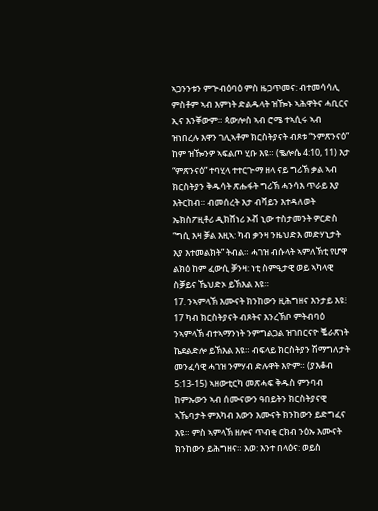ኣጋንንቱን ምጕብዕባዕ ምስ ዜጋጥመና: ብተመሳሳሊ ምስቶም ኣብ እምነት ድልዱላት ዝዀኑ ኣሕዋትና ሓቢርና ኢና እንቐውም። ጳውሎስ ኣብ ሮሜ ተኣሲሩ ኣብ ዝነበረሉ እዋን ገሊኣቶም ክርስትያናት ብጾቱ “ንምጽንናዕ” ከም ዝዀንዎ ኣፍልጦ ሂቡ እዩ። (ቈሎሴ 4:10, 11) እታ “ምጽንናዕ” ተባሂላ ተተርጒማ ዘላ ናይ ግሪኽ ቃል ኣብ ክርስትያን ቅዱሳት ጽሑፋት ግሪኽ ሓንሳእ ጥራይ እያ እትርከብ። ብመሰረት እታ ብቫይን እተዳለወት ኤክስፖዚቶሪ ዲክሸነሪ ኦቭ ኒው ተስታመንት ዎርድስ “ግሲ እዛ ቓል እዚኣ: ካብ ቃንዛ ንዜህድእ መድሃኒታት እያ እተመልክት” ትብል። ሓገዝ ብሱላት ኣምለኽቲ የሆዋ ልክዕ ከም ፈውሲ ቓንዛ: ነቲ ስምዒታዊ ወይ ኣካላዊ ስቓይና ኼህድኦ ይኽእል እዩ።
17. ንኣምላኽ እሙናት ክንከውን ዚሕግዘና እንታይ እዩ፧
17 ካብ ክርስትያናት ብጾትና እንረኽቦ ምትብባዕ ንኣምላኽ ብተኣማንነት ንምግልጋል ዝገበርናዮ ቘራጽነት ኬደልድሎ ይኽእል እዩ። ብፍላይ ክርስትያን ሽማግለታት መንፈሳዊ ሓገዝ ንምሃብ ድሉዋት እዮም። (ያእቆብ 5:13-15) ኣዘውቲርካ መጽሓፍ ቅዱስ ምንባብ ከምኡውን ኣብ ሰሙናውን ዓበይትን ክርስትያናዊ ኣኼባታት ምእካብ እውን እሙናት ክንከውን ይድግፈና እዩ። ምስ ኣምላኽ ዘሎና ጥብቂ ርክብ ንዕኡ እሙናት ክንከውን ይሕግዘና። እወ: እንተ በላዕና: ወይስ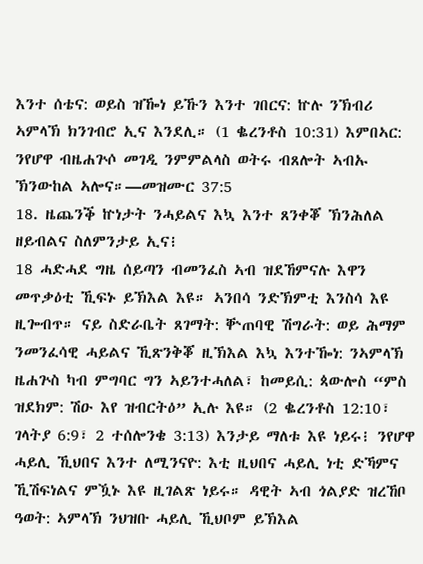እንተ ሰቴና: ወይስ ዝዀነ ይኹን እንተ ገበርና: ኵሉ ንኽብሪ ኣምላኽ ክንገብሮ ኢና እንደሊ። (1 ቈረንቶስ 10:31) እምበኣር: ንየሆዋ ብዜሐጕሶ መገዲ ንምምልላስ ወትሩ ብጸሎት ኣብኡ ኽንውከል ኣሎና።—መዝሙር 37:5
18. ዜጨንቕ ኵነታት ንሓይልና እኳ እንተ ጸንቀቖ ኽንሕለል ዘይብልና ስለምንታይ ኢና፧
18 ሓድሓደ ግዜ ሰይጣን ብመንፈስ ኣብ ዝደኸምናሉ እዋን መጥቃዕቲ ኺፍኑ ይኽእል እዩ። ኣንበሳ ንድኽምቲ እንስሳ እዩ ዚጐብጥ። ናይ ስድራቤት ጸገማት: ቝጠባዊ ሽግራት: ወይ ሕማም ንመንፈሳዊ ሓይልና ኺጽንቅቖ ዚኽእል እኳ እንተዀነ: ንኣምላኽ ዜሐጕስ ካብ ምግባር ግን ኣይንተሓለል፣ ከመይሲ: ጳውሎስ “ምስ ዝደክም: ሽዑ እየ ዝብርትዕ” ኢሉ እዩ። (2 ቈረንቶስ 12:10፣ ገላትያ 6:9፣ 2 ተሰሎንቄ 3:13) እንታይ ማለቱ እዩ ነይሩ፧ ንየሆዋ ሓይሊ ኺህበና እንተ ለሚንናዮ: እቲ ዚህበና ሓይሊ ነቲ ድኻምና ኺሽፍነልና ምዃኑ እዩ ዚገልጽ ነይሩ። ዳዊት ኣብ ጎልያድ ዝረኸቦ ዓወት: ኣምላኽ ንህዝቡ ሓይሊ ኺህቦም ይኽእል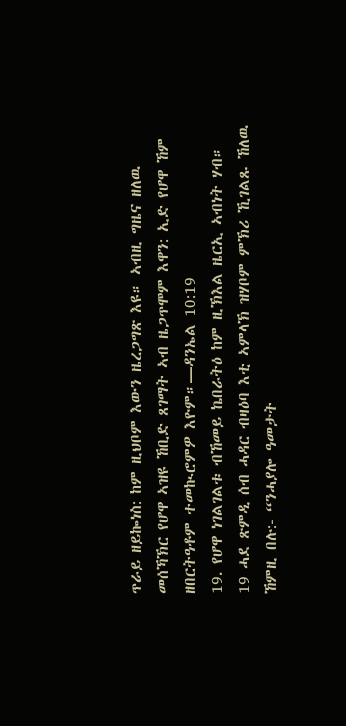ጥራይ ዘይኰነስ: ከም ዚህቦም እውን ዜረጋግጽ እዩ። ኣብዚ ግዜና ዘለዉ መሰኻኽር የሆዋ ኣዝዩ ኸቢድ ጸገማት ኣብ ዜጋጥሞም እዋን: ኢድ የሆዋ ኸም ዘበርትዓቶም ተመኲሮምዎ እዮም።—ዳንኤል 10:19
19. የሆዋ ነገልገልቱ ብኸመይ ኬበራትዕ ከም ዚኽእል ዜርኢ ኣብነት ሃብ።
19 ሓደ ጽምዲ ሰብ ሓዳር ብዛዕባ እቲ ኣምላኽ ዝሃቦም ምኽሪ ኺገልጹ ኸለዉ ኸምዚ በሉ:- “ንሓያሎ ዓመታት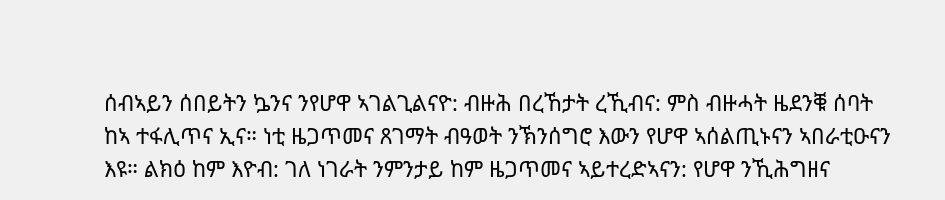ሰብኣይን ሰበይትን ኴንና ንየሆዋ ኣገልጊልናዮ: ብዙሕ በረኸታት ረኺብና: ምስ ብዙሓት ዜደንቑ ሰባት ከኣ ተፋሊጥና ኢና። ነቲ ዜጋጥመና ጸገማት ብዓወት ንኽንሰግሮ እውን የሆዋ ኣሰልጢኑናን ኣበራቲዑናን እዩ። ልክዕ ከም እዮብ: ገለ ነገራት ንምንታይ ከም ዜጋጥመና ኣይተረድኣናን: የሆዋ ንኺሕግዘና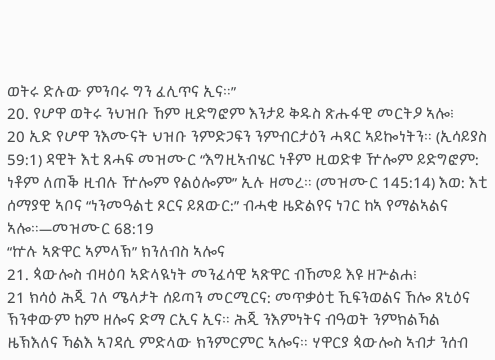ወትሩ ድሉው ምንባሩ ግን ፈሊጥና ኢና።”
20. የሆዋ ወትሩ ንህዝቡ ኸም ዚድግፎም እንታይ ቅዱስ ጽሑፋዊ መርትዖ ኣሎ፧
20 ኢድ የሆዋ ንእሙናት ህዝቡ ንምድጋፍን ንምብርታዕን ሓጻር ኣይኰነትን። (ኢሳይያስ 59:1) ዳዊት እቲ ጸሓፍ መዝሙር “እግዚኣብሄር ነቶም ዚወድቁ ዅሎም ይድግፎም: ነቶም ለጠቕ ዚብሉ ዅሎም የልዕሎም” ኢሉ ዘመረ። (መዝሙር 145:14) እወ: እቲ ሰማያዊ ኣቦና “ነንመዓልቲ ጾርና ይጸውር:” ብሓቂ ዜድልየና ነገር ከኣ የማልኣልና ኣሎ።—መዝሙር 68:19
“ኵሉ ኣጽዋር ኣምላኽ” ክንለብስ ኣሎና
21. ጳውሎስ ብዛዕባ ኣድላዪነት መንፈሳዊ ኣጽዋር ብኸመይ እዩ ዘጕልሐ፧
21 ክሳዕ ሕጂ ገለ ሜላታት ሰይጣን መርሚርና: መጥቃዕቲ ኺፍንወልና ኸሎ ጸኒዕና ኽንቀውም ከም ዘሎና ድማ ርኢና ኢና። ሕጂ ንእምነትና ብዓወት ንምክልኻል ዜኽእለና ኻልእ ኣገዳሲ ምድላው ክንምርምር ኣሎና። ሃዋርያ ጳውሎስ ኣብታ ንሰብ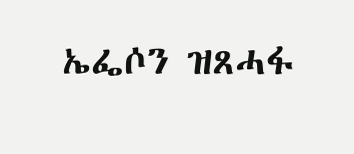ኤፌሶን ዝጸሓፋ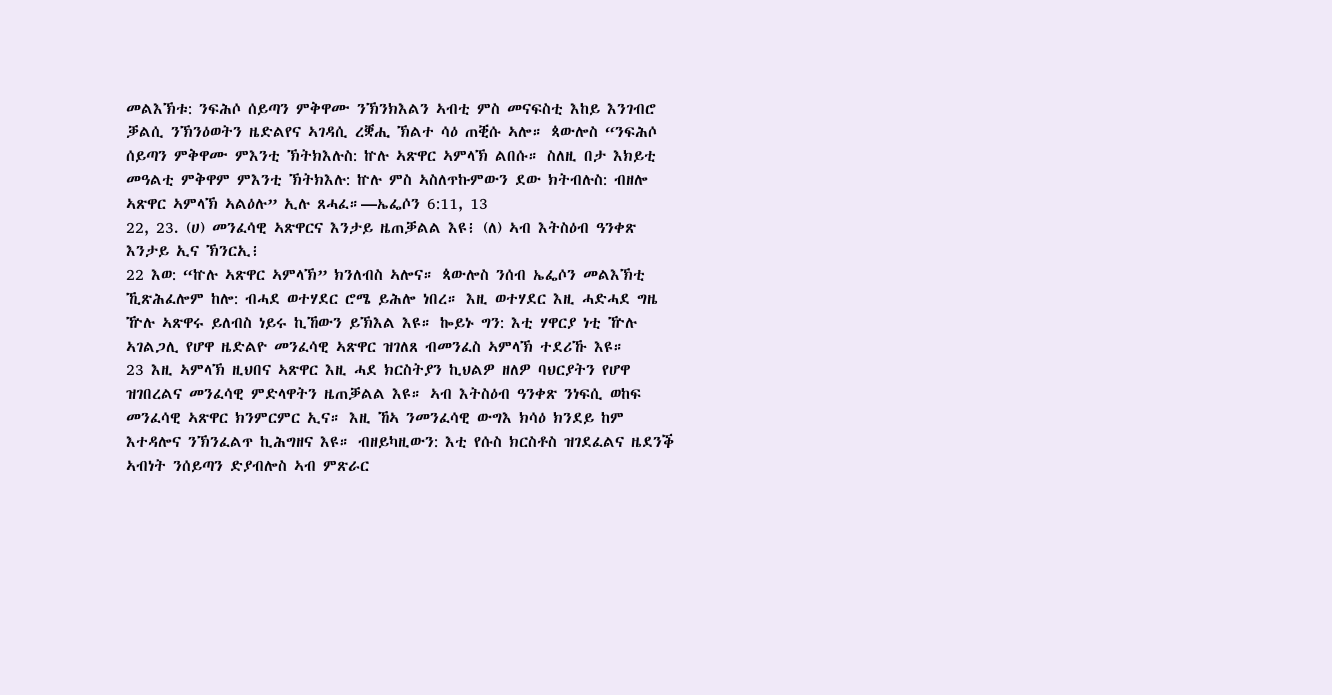መልእኽቱ: ንፍሕሶ ሰይጣን ምቅዋሙ ንኽንክእልን ኣብቲ ምስ መናፍስቲ እከይ እንገብሮ ቓልሲ ንኽንዕወትን ዜድልየና ኣገዳሲ ረቛሒ ኽልተ ሳዕ ጠቒሱ ኣሎ። ጳውሎስ “ንፍሕሶ ሰይጣን ምቅዋሙ ምእንቲ ኽትክእሉስ: ኵሉ ኣጽዋር ኣምላኽ ልበሱ። ስለዚ በታ እክይቲ መዓልቲ ምቅዋም ምእንቲ ኽትክእሉ: ኵሉ ምስ ኣስለጥኩምውን ደው ክትብሉስ: ብዘሎ ኣጽዋር ኣምላኽ ኣልዕሉ” ኢሉ ጸሓፈ።—ኤፌሶን 6:11, 13
22, 23. (ሀ) መንፈሳዊ ኣጽዋርና እንታይ ዜጠቓልል እዩ፧ (ለ) ኣብ እትስዕብ ዓንቀጽ እንታይ ኢና ኽንርኢ፧
22 እወ: “ኵሉ ኣጽዋር ኣምላኽ” ክንለብስ ኣሎና። ጳውሎስ ንሰብ ኤፌሶን መልእኽቲ ኺጽሕፈሎም ከሎ: ብሓደ ወተሃደር ሮሜ ይሕሎ ነበረ። እዚ ወተሃደር እዚ ሓድሓደ ግዜ ዅሉ ኣጽዋሩ ይለብስ ነይሩ ኪኸውን ይኽእል እዩ። ኰይኑ ግን: እቲ ሃዋርያ ነቲ ዅሉ ኣገልጋሊ የሆዋ ዜድልዮ መንፈሳዊ ኣጽዋር ዝገለጸ ብመንፈስ ኣምላኽ ተደሪኹ እዩ።
23 እዚ ኣምላኽ ዚህበና ኣጽዋር እዚ ሓደ ክርስትያን ኪህልዎ ዘለዎ ባህርያትን የሆዋ ዝገበረልና መንፈሳዊ ምድላዋትን ዜጠቓልል እዩ። ኣብ እትስዕብ ዓንቀጽ ንነፍሲ ወከፍ መንፈሳዊ ኣጽዋር ክንምርምር ኢና። እዚ ኸኣ ንመንፈሳዊ ውግእ ክሳዕ ክንደይ ከም እተዳሎና ንኽንፈልጥ ኪሕግዘና እዩ። ብዘይካዚውን: እቲ የሱስ ክርስቶስ ዝገደፈልና ዜደንቕ ኣብነት ንሰይጣን ድያብሎስ ኣብ ምጽራር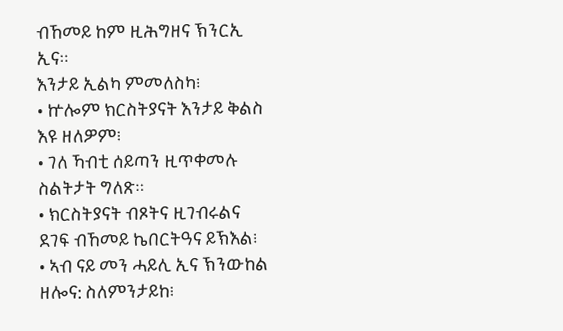ብኸመይ ከም ዚሕግዘና ኽንርኢ ኢና።
እንታይ ኢልካ ምመለስካ፧
• ኵሎም ክርስትያናት እንታይ ቅልስ እዩ ዘለዎም፧
• ገለ ኻብቲ ሰይጣን ዚጥቀመሉ ስልትታት ግለጽ።
• ክርስትያናት ብጾትና ዚገብሩልና ደገፍ ብኸመይ ኬበርትዓና ይኽእል፧
• ኣብ ናይ መን ሓይሊ ኢና ኽንውከል ዘሎና: ስለምንታይከ፧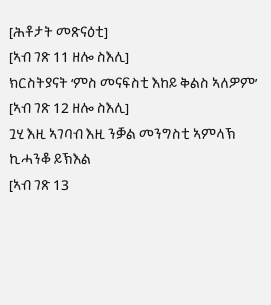[ሕቶታት መጽናዕቲ]
[ኣብ ገጽ 11 ዘሎ ስእሊ]
ክርስትያናት ‘ምስ መናፍስቲ እከይ ቅልስ ኣለዎም’
[ኣብ ገጽ 12 ዘሎ ስእሊ]
ጓሂ እዚ ኣገባብ እዚ ንቓል መንግስቲ ኣምላኽ ኪሓንቆ ይኽእል
[ኣብ ገጽ 13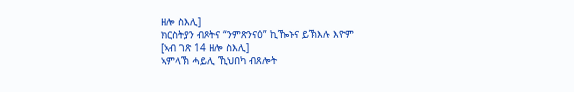ዘሎ ስእሊ]
ክርስትያን ብጾትና “ንምጽንናዕ” ኪዀኑና ይኽእሉ እዮም
[ኣብ ገጽ 14 ዘሎ ስእሊ]
ኣምላኽ ሓይሊ ኺህበካ ብጸሎት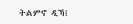ትልምኖ ዲኻ፧